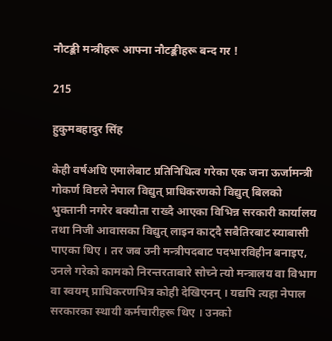नौटङ्की मन्त्रीहरू आफ्ना नौटङ्कीहरू बन्द गर !

215

हुकुमबहादुर सिंह

केही वर्षअघि एमालेबाट प्रतिनिधित्व गरेका एक जना ऊर्जामन्त्री गोकर्ण विष्टले नेपाल विद्युत् प्राधिकरणको विद्युत् बिलको भुक्तानी नगरेर बक्यौता राख्दै आएका विभिन्न सरकारी कार्यालय तथा निजी आवासका विद्युत् लाइन काट्दै सबैतिरबाट स्याबासी पाएका थिए । तर जब उनी मन्त्रीपदबाट पदभारविहीन बनाइए, उनले गरेको कामको निरन्तरताबारे सोच्ने त्यो मन्त्रालय वा विभाग वा स्वयम् प्राधिकरणभित्र कोही देखिएनन् । यद्यपि त्यहा नेपाल सरकारका स्थायी कर्मचारीहरू थिए । उनको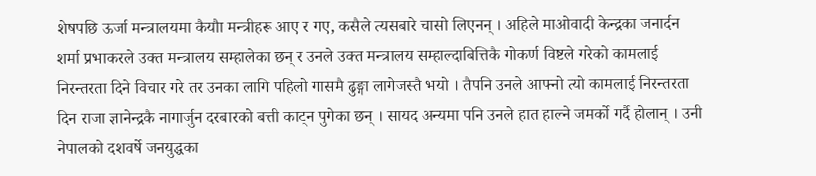शेषपछि ऊर्जा मन्त्रालयमा कैयौा मन्त्रीहरू आए र गए, कसैले त्यसबारे चासो लिएनन् । अहिले माओवादी केन्द्रका जनार्दन शर्मा प्रभाकरले उक्त मन्त्रालय सम्हालेका छन् र उनले उक्त मन्त्रालय सम्हाल्दाबित्तिकै गोकर्ण विष्टले गरेको कामलाई निरन्तरता दिने विचार गरे तर उनका लागि पहिलो गासमै ढुङ्गा लागेजस्तै भयो । तैपनि उनले आफ्नो त्यो कामलाई निरन्तरता दिन राजा ज्ञानेन्द्रकै नागार्जुन दरबारको बत्ती काट्न पुगेका छन् । सायद अन्यमा पनि उनले हात हाल्ने जमर्को गर्दै होलान् । उनी नेपालको दशवर्षे जनयुद्धका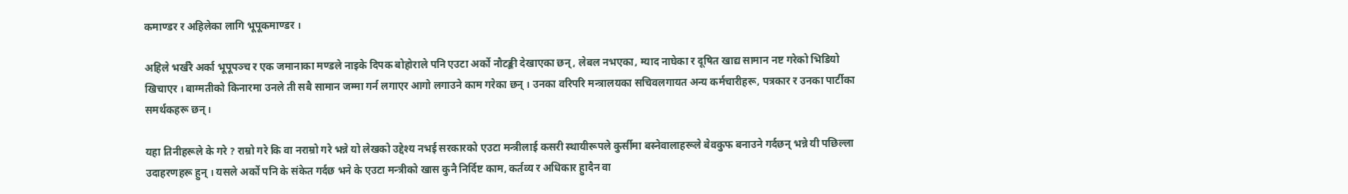कमाण्डर र अहिलेका लागि भूपूकमाण्डर ।

अहिले भर्खरै अर्का भूपूपञ्च र एक जमानाका मण्डले नाइके दिपक बोहोराले पनि एउटा अर्को नौटङ्की देखाएका छन्, लेबल नभएका, म्याद नाघेका र दूषित खाद्य सामान नष्ट गरेको भिडियो खिचाएर । बाग्मतीको किनारमा उनले ती सबै सामान जम्मा गर्न लगाएर आगो लगाउने काम गरेका छन् । उनका वरिपरि मन्त्रालयका सचिवलगायत अन्य कर्मचारीहरू, पत्रकार र उनका पार्टीका समर्थकहरू छन् ।

यहा तिनीहरूले के गरे ? राम्रो गरे कि वा नराम्रो गरे भन्ने यो लेखको उद्देश्य नभई सरकारको एउटा मन्त्रीलाई कसरी स्थायीरूपले कुर्सीमा बस्नेवालाहरूले बेवकुफ बनाउने गर्दछन् भन्ने यी पछिल्ला उदाहरणहरू हुन् । यसले अर्को पनि के संकेत गर्दछ भने के एउटा मन्त्रीको खास कुनै निर्दिष्ट काम, कर्तव्य र अधिकार हुादैन वा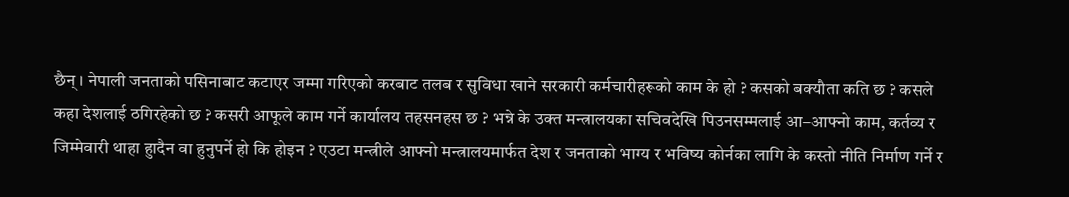छैन् । नेपाली जनताको पसिनाबाट कटाएर जम्मा गरिएको करबाट तलब र सुविधा खाने सरकारी कर्मचारीहरूको काम के हो ? कसको बक्यौता कति छ ? कसले कहा देशलाई ठगिरहेको छ ? कसरी आफूले काम गर्ने कार्यालय तहसनहस छ ? भन्ने के उक्त मन्त्रालयका सचिवदेखि पिउनसम्मलाई आ–आफ्नो काम, कर्तव्य र जिम्मेवारी थाहा हुादैन वा हुनुपर्ने हो कि होइन ? एउटा मन्त्रीले आफ्नो मन्त्रालयमार्फत देश र जनताको भाग्य र भविष्य कोर्नका लागि के कस्तो नीति निर्माण गर्ने र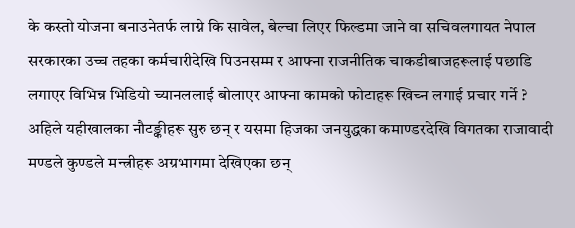के कस्तो योजना बनाउनेतर्फ लाग्ने कि सावेल, बेल्चा लिएर फिल्डमा जाने वा सचिवलगायत नेपाल सरकारका उच्च तहका कर्मचारीदेखि पिउनसम्म र आफ्ना राजनीतिक चाकडीबाजहरूलाई पछाडि लगाएर विभिन्न भिडियो च्यानललाई बोलाएर आफ्ना कामको फोटाहरू खिच्न लगाई प्रचार गर्ने ? अहिले यहीखालका नौटङ्कीहरू सुरु छन् र यसमा हिजका जनयुद्धका कमाण्डरदेखि विगतका राजावादी मण्डले कुण्डले मन्त्रीहरू अग्रभागमा देखिएका छन्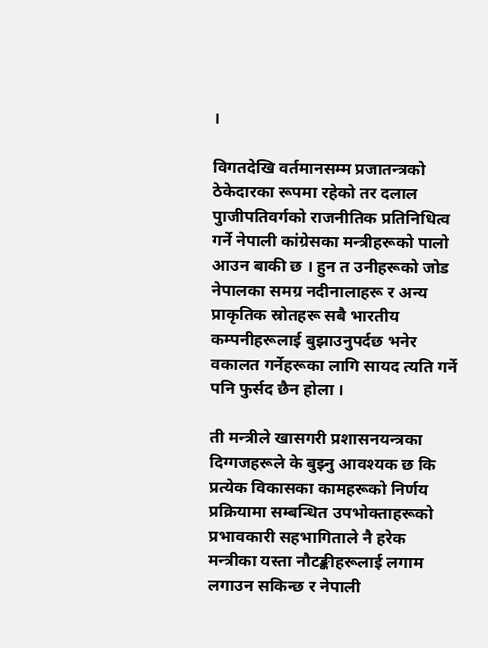।

विगतदेखि वर्तमानसम्म प्रजातन्त्रको ठेकेदारका रूपमा रहेको तर दलाल पुाजीपतिवर्गको राजनीतिक प्रतिनिधित्व गर्ने नेपाली कांग्रेसका मन्त्रीहरूको पालो आउन बाकी छ । हुन त उनीहरूको जोड नेपालका समग्र नदीनालाहरू र अन्य प्राकृतिक स्रोतहरू सबै भारतीय कम्पनीहरूलाई बुझाउनुपर्दछ भनेर वकालत गर्नेहरूका लागि सायद त्यति गर्ने पनि फुर्सद छैन होला ।

ती मन्त्रीले खासगरी प्रशासनयन्त्रका दिग्गजहरूले के बुझ्नु आवश्यक छ कि प्रत्येक विकासका कामहरूको निर्णय प्रक्रियामा सम्बन्धित उपभोक्ताहरूको प्रभावकारी सहभागिताले नै हरेक मन्त्रीका यस्ता नौटङ्कीहरूलाई लगाम लगाउन सकिन्छ र नेपाली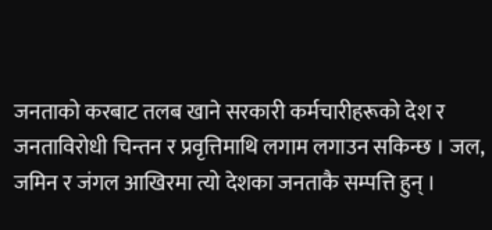जनताको करबाट तलब खाने सरकारी कर्मचारीहरूको देश र जनताविरोधी चिन्तन र प्रवृत्तिमाथि लगाम लगाउन सकिन्छ । जल, जमिन र जंगल आखिरमा त्यो देशका जनताकै सम्पत्ति हुन् ।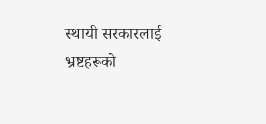स्थायी सरकारलाई भ्रष्टहरूको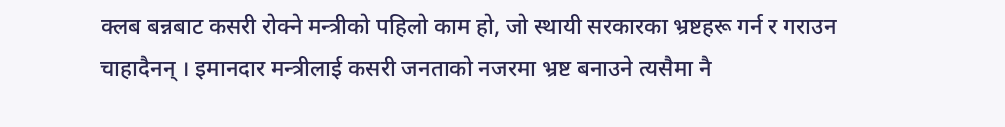क्लब बन्नबाट कसरी रोक्ने मन्त्रीको पहिलो काम हो, जो स्थायी सरकारका भ्रष्टहरू गर्न र गराउन चाहादैनन् । इमानदार मन्त्रीलाई कसरी जनताको नजरमा भ्रष्ट बनाउने त्यसैमा नै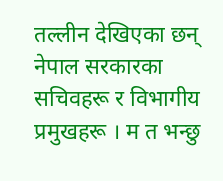तल्लीन देखिएका छन् नेपाल सरकारका सचिवहरू र विभागीय प्रमुखहरू । म त भन्छु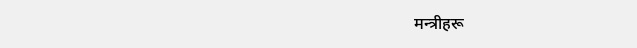मन्त्रीहरू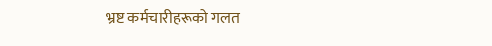भ्रष्ट कर्मचारीहरूको गलत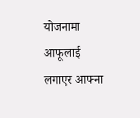योजनामा आफूलाई लगाएर आफ्ना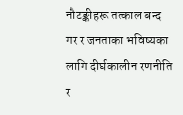नौटङ्कीहरू तत्काल बन्द गर र जनताका भविष्यका लागि दीर्घकालीन रणनीति र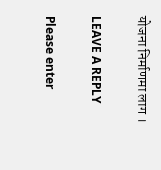योजना निर्माणमा लाग ।

LEAVE A REPLY

Please enter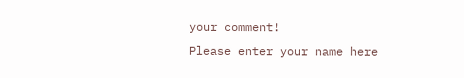your comment!
Please enter your name here